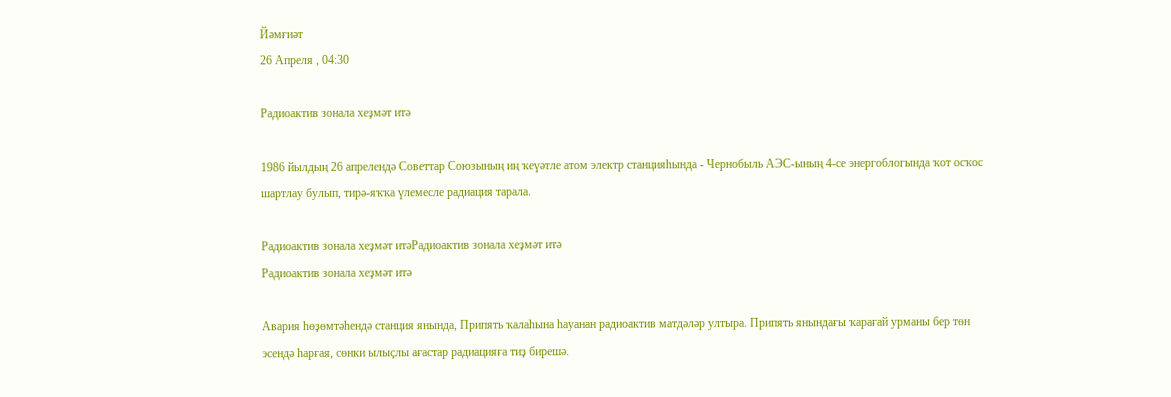Йәмғиәт
26 Апреля , 04:30

Радиоактив зонала хеҙмәт итә

1986 йылдың 26 апрелендә Советтар Союзының иң ҡеүәтле атом электр станцияһында - Чернобыль АЭС-ының 4-се энергоблогында ҡот осҡос шартлау булып, тирә-яҡҡа үлемесле радиация тарала.

Радиоактив зонала хеҙмәт итәРадиоактив зонала хеҙмәт итә
Радиоактив зонала хеҙмәт итә

Авария һөҙөмтәһендә станция янында, Припять ҡалаһына һауанан радиоактив матдәләр ултыра. Припять янындағы ҡарағай урманы бер төн эсендә һарғая, сөнки ылыҫлы ағастар радиацияға тиҙ бирешә.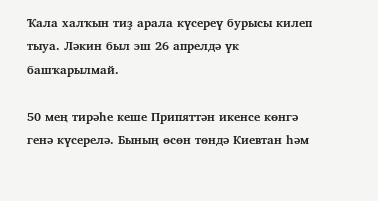Ҡала халҡын тиҙ арала күсереү бурысы килеп тыуа. Ләкин был эш 26 апрелдә үк башҡарылмай.

50 мең тирәһе кеше Припяттән икенсе көнгә генә күсерелә. Бының өсөн төндә Киевтан һәм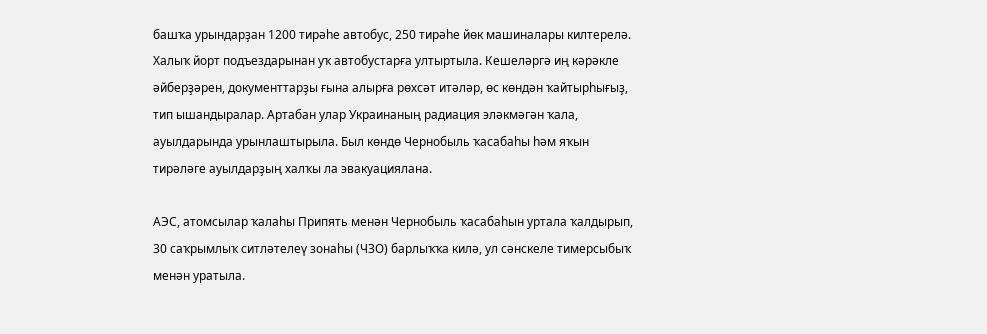башҡа урындарҙан 1200 тирәһе автобус, 250 тирәһе йөк машиналары килтерелә. Халыҡ йорт подъездарынан уҡ автобустарға ултыртыла. Кешеләргә иң кәрәкле әйберҙәрен, документтарҙы ғына алырға рөхсәт итәләр, өс көндән ҡайтырһығыҙ, тип ышандыралар. Артабан улар Украинаның радиация эләкмәгән ҡала, ауылдарында урынлаштырыла. Был көндө Чернобыль ҡасабаһы һәм яҡын тирәләге ауылдарҙың халҡы ла эвакуациялана.

АЭС, атомсылар ҡалаһы Припять менән Чернобыль ҡасабаһын уртала ҡалдырып, 30 саҡрымлыҡ ситләтелеү зонаһы (ЧЗО) барлыҡҡа килә, ул сәнскеле тимерсыбыҡ менән уратыла.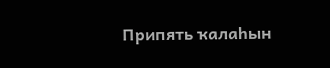Припять ҡалаһын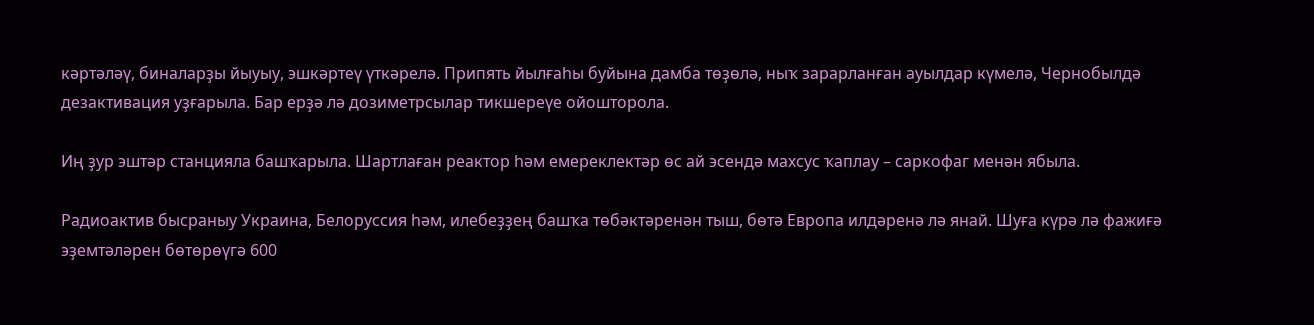кәртәләү, биналарҙы йыуыу, эшкәртеү үткәрелә. Припять йылғаһы буйына дамба төҙөлә, ныҡ зарарланған ауылдар күмелә, Чернобылдә дезактивация уҙғарыла. Бар ерҙә лә дозиметрсылар тикшереүе ойошторола.

Иң ҙур эштәр станцияла башҡарыла. Шартлаған реактор һәм емереклектәр өс ай эсендә махсус ҡаплау – саркофаг менән ябыла.

Радиоактив бысраныу Украина, Белоруссия һәм, илебеҙҙең башҡа төбәктәренән тыш, бөтә Европа илдәренә лә янай. Шуға күрә лә фажиғә эҙемтәләрен бөтөрөүгә 600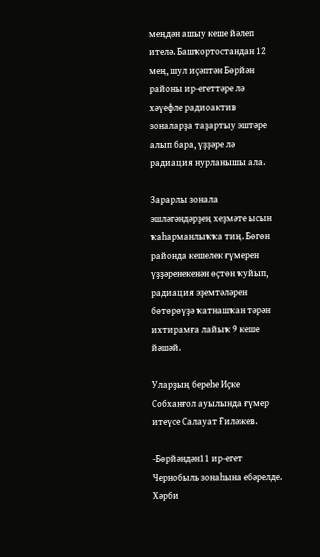меңдән ашыу кеше йәлеп ителә. Башҡортостандан 12 мең, шул иҫәптән Бөрйән районы ир-егеттәре лә хәүефле радиоактив зоналарҙа таҙартыу эштәре алып бара, үҙҙәре лә радиация нурланышы ала.

Зарарлы зонала эшләгәндәрҙең хеҙмәте ысын ҡаһарманлыҡҡа тиң. Бөгөн районда кешелек ғүмерен үҙҙәренекенән өҫтөн ҡуйып, радиация эҙемтәләрен бөтөрөүҙә ҡатнашҡан тәрән ихтирамға лайыҡ 9 кеше йәшәй.

Уларҙың береһе Иҫке Собханғол ауылында ғүмер итеүсе Салауат Ғиләжев.

-Бөрйәндән11 ир-егет Чернобыль зонаһына ебәрелде. Хәрби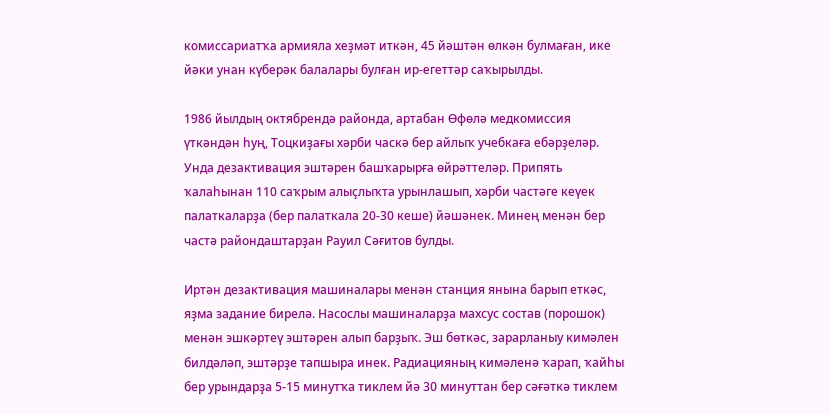комиссариатҡа армияла хеҙмәт иткән, 45 йәштән өлкән булмаған, ике йәки унан күберәк балалары булған ир-егеттәр саҡырылды.

1986 йылдың октябрендә районда, артабан Өфөлә медкомиссия үткәндән һуң, Тоцкиҙағы хәрби часкә бер айлыҡ учебкаға ебәрҙеләр. Унда дезактивация эштәрен башҡарырға өйрәттеләр. Припять ҡалаһынан 110 саҡрым алыҫлыҡта урынлашып, хәрби частәге кеүек палаткаларҙа (бер палаткала 20-30 кеше) йәшәнек. Минең менән бер частә райондаштарҙан Рауил Сәғитов булды.

Иртән дезактивация машиналары менән станция янына барып еткәс, яҙма задание бирелә. Насослы машиналарҙа махсус состав (порошок) менән эшкәртеү эштәрен алып барҙыҡ. Эш бөткәс, зарарланыу кимәлен билдәләп, эштәрҙе тапшыра инек. Радиацияның кимәленә ҡарап, ҡайһы бер урындарҙа 5-15 минутҡа тиклем йә 30 минуттан бер сәғәткә тиклем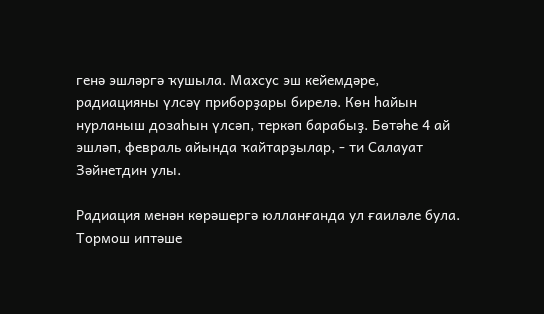генә эшләргә ҡушыла. Махсус эш кейемдәре, радиацияны үлсәү приборҙары бирелә. Көн һайын нурланыш дозаһын үлсәп, теркәп барабыҙ. Бөтәһе 4 ай эшләп, февраль айында ҡайтарҙылар, - ти Салауат Зәйнетдин улы.

Радиация менән көрәшергә юлланғанда ул ғаиләле була. Тормош иптәше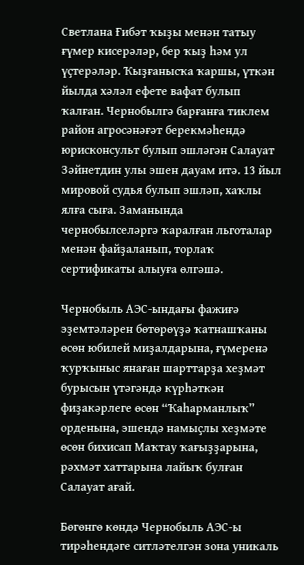Светлана Ғибәт ҡыҙы менән татыу ғүмер кисерәләр, бер ҡыҙ һәм ул үҫтерәләр. Ҡыҙғанысҡа ҡаршы, үткән йылда хәләл ефете вафат булып ҡалған. Чернобылгә барғанға тиклем район агросәнәғәт берекмәһендә юрисконсульт булып эшләгән Салауат Зәйнетдин улы эшен дауам итә. 13 йыл мировой судья булып эшләп, хаҡлы ялға сыға. Заманында чернобылселәргә ҡаралған льготалар менән файҙаланып, торлаҡ сертификаты алыуға өлгәшә.

Чернобыль АЭС-ындағы фажиғә эҙемтәләрен бөтөрөүҙә ҡатнашҡаны өсөн юбилей миҙалдарына, ғүмеренә ҡурҡыныс янаған шарттарҙа хеҙмәт бурысын үтәгәндә күрһәткән фиҙакәрлеге өсөн “Ҡаһарманлыҡ” орденына, эшендә намыҫлы хеҙмәте өсөн бихисап Маҡтау ҡағыҙҙарына, рәхмәт хаттарына лайыҡ булған Салауат ағай.

Бөгөнгө көндә Чернобыль АЭС-ы тирәһендәге ситләтелгән зона уникаль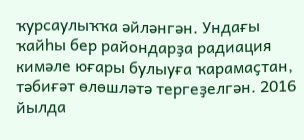ҡурсаулыҡҡа әйләнгән. Ундағы ҡайһы бер райондарҙа радиация кимәле юғары булыуға ҡарамаҫтан, тәбиғәт өлөшләтә тергеҙелгән. 2016 йылда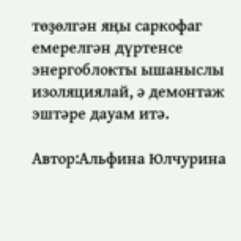төҙөлгән яңы саркофаг емерелгән дүртенсе энергоблокты ышаныслы изоляциялай, ә демонтаж эштәре дауам итә.

Автор:Альфина Юлчурина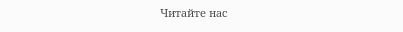Читайте нас